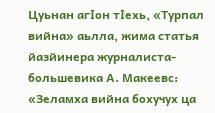Цуьнан агӏон тӏехь, «Турпал вийна» аьлла, жима статья йазйинера журналиста-большевика А. Макеевс:
«Зеламха вийна бохучух ца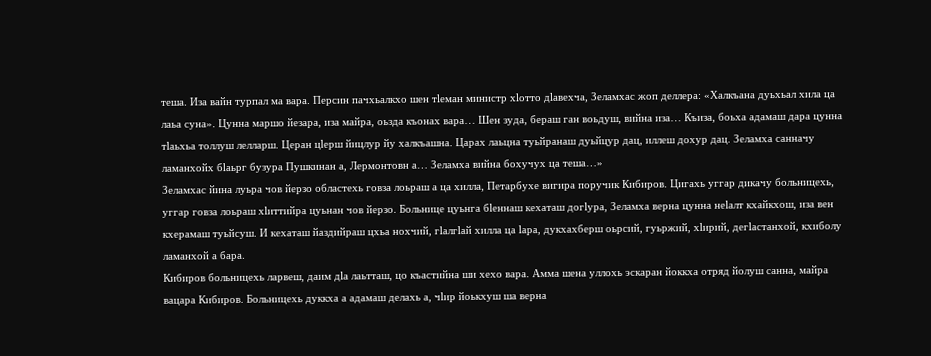теша. Иза вайн турпал ма вара. Персин пачхьалкхо шен тӏеман министр хӏотто дӏавехча, Зеламхас жоп деллера: «Халкъана дуьхьал хила ца лаьа суна». Цунна маршо йезара, иза майра, оьзда къонах вара… Шен зуда, бераш ган воьдуш, вийна иза… Къиза, боьха адамаш дара цунна тӏаьхьа толлуш лелларш. Церан цӏерш йицлур йу халкъашна. Царах лаьцна туьйранаш дуьйцур дац, иллеш дохур дац. Зеламха санначу ламанхойх бӏаьрг бузура Пушкинан а, Лермонтовн а… Зеламха вийна бохучух ца теша…»
Зеламхас йина луьра чов йерзо областехь говза лоьраш а ца хилла, Петарбухе вигира поручик Кибиров. Цигахь уггар дикачу больницехь, уггар говза лоьраш хӏиттийра цуьнан чов йерзо. Больнице цуьнга бӏеннаш кехаташ догӏура, Зеламха верна цунна неӏалт кхайкхош, иза вен кхерамаш туьйсуш. И кехаташ йаздийраш цхьа нохчий, гӏалгӏай хилла ца ӏара, дукхахберш оьрсий, гуьржий, хӏирий, дегӏастанхой, кхиболу ламанхой а бара.
Кибиров больницехь ларвеш, даим дӏа лаьтташ, цо къастийна ши хехо вара. Амма шена уллохь эскаран йоккха отряд йолуш санна, майра вацара Кибиров. Больницехь дуккха а адамаш делахь а, чӏир йоькхуш ша верна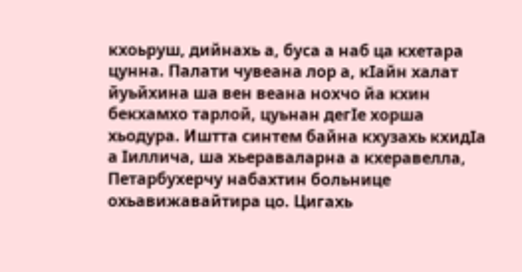кхоьруш, дийнахь а, буса а наб ца кхетара цунна. Палати чувеана лор а, кӏайн халат йуьйхина ша вен веана нохчо йа кхин бекхамхо тарлой, цуьнан дегӏе хорша хьодура. Иштта синтем байна кхузахь кхидӏа а ӏиллича, ша хьераваларна а кхеравелла, Петарбухерчу набахтин больнице охьавижавайтира цо. Цигахь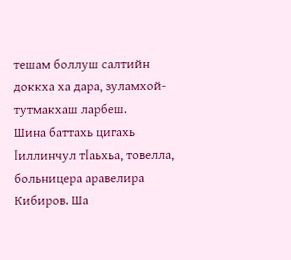тешам боллуш салтийн доккха ха дара, зуламхой-тутмакхаш ларбеш.
Шина баттахь цигахь ӏиллинчул тӏаьхьа, товелла, больницера аравелира Кибиров. Ша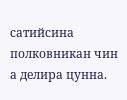сатийсина полковникан чин а делира цунна.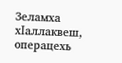Зеламха хӏаллаквеш, операцехь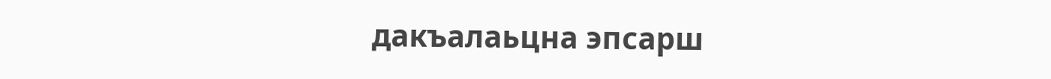дакъалаьцна эпсарш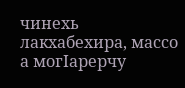чинехь лакхабехира, массо а могӏарерчу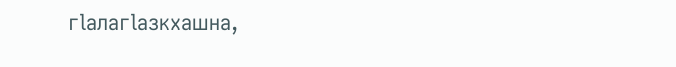гӏалагӏазкхашна,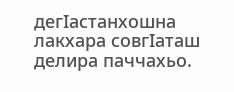дегӏастанхошна лакхара совгӏаташ делира паччахьо.